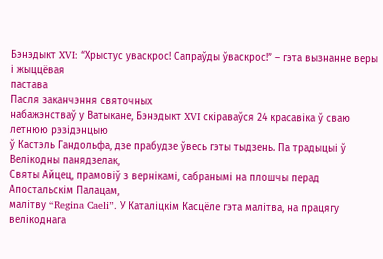Бэнэдыкт XVI: “Хрыстус уваскрос! Сапраўды ўваскрос!” – гэта вызнанне веры і жыццёвая
пастава
Пасля заканчэння святочных
набажэнстваў у Ватыкане, Бэнэдыкт XVI скіраваўся 24 красавіка ў сваю летнюю рэзідэнцыю
ў Кастэль Гандольфа, дзе прабудзе ўвесь гэты тыдзень. Па традыцыі ў Велікодны панядзелак,
Святы Айцец, прамовіў з вернікамі, сабранымі на плошчы перад Апостальскім Палацам,
малітву “Regina Caeli”. У Каталіцкім Касцёле гэта малітва, на працягу велікоднага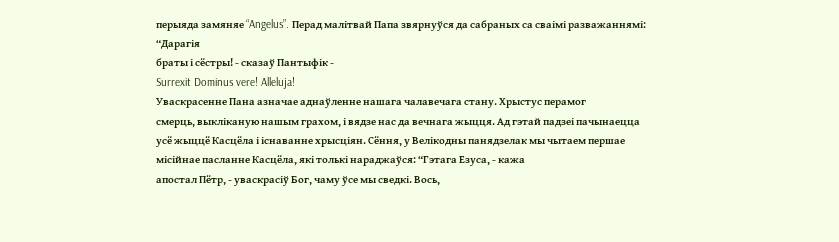перыяда замяняе “Angelus”. Перад малітвай Папа звярнуўся да сабраных са сваімі разважаннямі:
“Дарагія
браты і сёстры! - сказаў Пантыфік -
Surrexit Dominus vere! Alleluja!
Уваскрасенне Пана азначае аднаўленне нашага чалавечага стану. Хрыстус перамог
смерць, выкліканую нашым грахом, і вядзе нас да вечнага жыцця. Ад гэтай падзеі пачынаецца
усё жыццё Касцёла і існаванне хрысціян. Сёння, у Велікодны панядзелак мы чытаем першае
місійнае пасланне Касцёла, які толькі нараджаўся: “Гэтага Езуса, - кажа
апостал Пётр, - уваскрасіў Бог, чаму ўсе мы сведкі. Вось,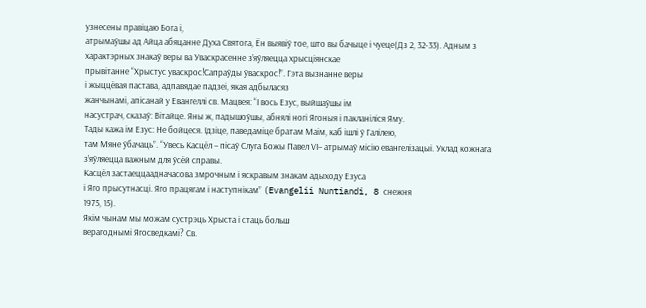узнесены правіцаю Бога і,
атрымаўшы ад Айца абяцанне Духа Святога, Ён выявіў тое, што вы бачыце і чуеце(Дз 2, 32-33). Адным з характэрных знакаў веры ва Уваскрасенне з’яўляецца хрысціянскае
прывітанне “Хрыстус уваскрос!Сапраўды ўваскрос!”. Гэта вызнанне веры
і жыццёвая пастава, адпавядае падзеі, якая адбыласяз
жанчынамі, апісанай у Евангеллі св. Мацвея: “І вось Езус, выйшаўшы ім
насустрач, сказаў: Вітайце. Яны ж, падышоўшы, абнялі ногі Ягоныя і пакланіліся Яму.
Тады кажа ім Езус: Не бойцеся. Ідзіце, паведаміце братам Маім, каб ішлі ў Галілею,
там Мяне ўбачаць”. “Увесь Касцёл – пісаў Слуга Божы Павел VІ– атрымаў місію евангелізацыі. Уклад кожнага з’яўляецца важным для ўсёй справы.
Касцёл застаеццаадначасова змрочным і яскравым знакам адыходу Езуса
і Яго прысутнасці. Яго працягам і наступнікам” (Evangelii Nuntiandi, 8 снежня
1975, 15).
Якім чынам мы можам сустрэць Хрыста і стаць больш
верагоднымі Ягосведкамі? Св.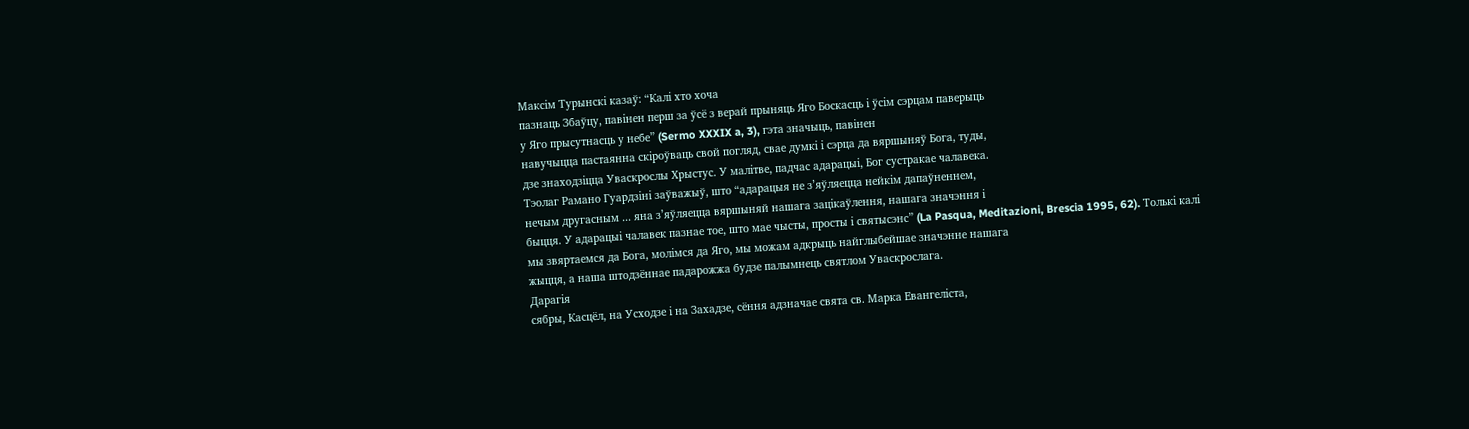Максім Турынскі казаў: “Калі хто хоча
пазнаць Збаўцу, павінен перш за ўсё з верай прыняць Яго Боскасць і ўсім сэрцам паверыць
у Яго прысутнасць у небе” (Sermo XXXIX a, 3), гэта значыць, павінен
навучыцца пастаянна скіроўваць свой погляд, свае думкі і сэрца да вяршыняў Бога, туды,
дзе знаходзіцца Уваскрослы Хрыстус. У малітве, падчас адарацыі, Бог сустракае чалавека.
Тэолаг Рамано Гуардзіні заўважыў, што “адарацыя не з’яўляецца нейкім дапаўненнем,
нечым другасным ... яна з’яўляецца вяршыняй нашага зацікаўлення, нашага значэння і
быцця. У адарацыі чалавек пазнае тое, што мае чысты, просты і святысэнс” (La Pasqua, Meditazioni, Brescia 1995, 62). Толькі калі
мы звяртаемся да Бога, молімся да Яго, мы можам адкрыць найглыбейшае значэнне нашага
жыцця, а наша штодзённае падарожжа будзе палымнець святлом Уваскрослага.
Дарагія
сябры, Касцёл, на Усходзе і на Захадзе, сёння адзначае свята св. Марка Евангеліста,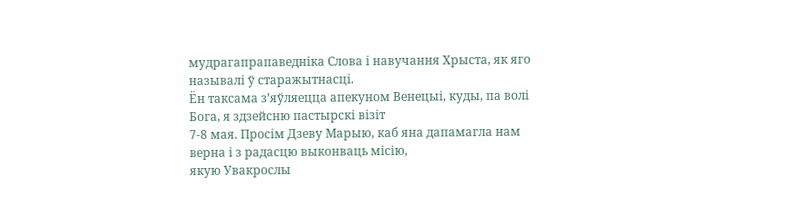мудрагапрапаведніка Слова і навучання Хрыста, як яго называлі ў старажытнасці.
Ён таксама з’яўляецца апекуном Венецыі, куды, па волі Бога, я здзейсню пастырскі візіт
7-8 мая. Просім Дзеву Марыю, каб яна дапамагла нам верна і з радасцю выконваць місію,
якую Увакрослы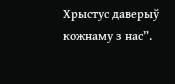Хрыстус даверыў кожнаму з нас”.